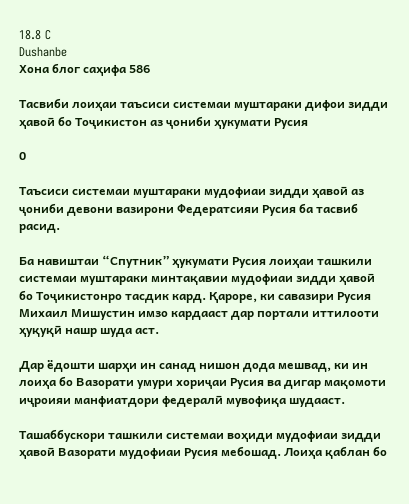18.8 C
Dushanbe
Хона блог саҳифа 586

Тасвиби лоиҳаи таъсиси системаи муштараки дифои зидди ҳавоӣ бо Тоҷикистон аз ҷониби ҳукумати Русия

0

Таъсиси системаи муштараки мудофиаи зидди ҳавоӣ аз ҷониби девони вазирони Федератсияи Русия ба тасвиб расид.

Ба навиштаи “Спутник” ҳукумати Русия лоиҳаи ташкили системаи муштараки минтақавии мудофиаи зидди ҳавоӣ бо Тоҷикистонро тасдик кард. Қароре, ки савазири Русия Михаил Мишустин имзо кардааст дар портали иттилооти ҳуқуқӣ нашр шуда аст.

Дар ёдошти шарҳи ин санад нишон дода мешвад, ки ин лоиҳа бо Вазорати умури хориҷаи Русия ва дигар мақомоти иҷроияи манфиатдори федералӣ мувофиқа шудааст.

Ташаббускори ташкили системаи воҳиди мудофиаи зидди ҳавоӣ Вазорати мудофиаи Русия мебошад. Лоиҳа қаблан бо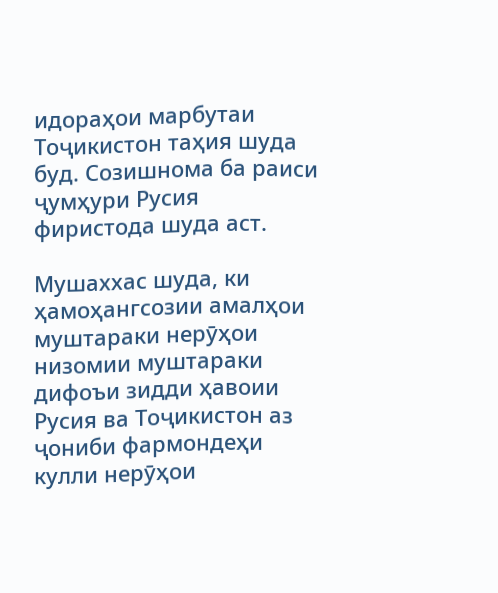идораҳои марбутаи Тоҷикистон таҳия шуда буд. Созишнома ба раиси ҷумҳури Русия фиристода шуда аст.

Мушаххас шуда, ки ҳамоҳангсозии амалҳои муштараки нерӯҳои низомии муштараки дифоъи зидди ҳавоии Русия ва Тоҷикистон аз ҷониби фармондеҳи кулли нерӯҳои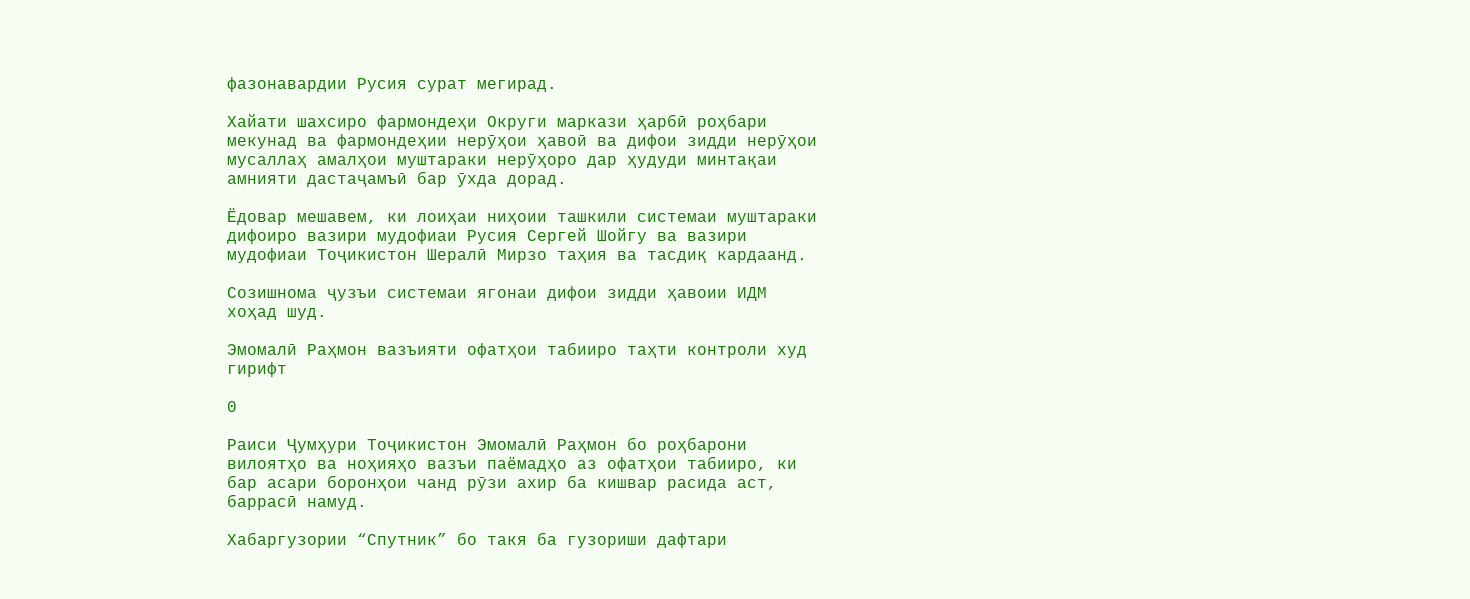фазонавардии Русия сурат мегирад.

Хайати шахсиро фармондеҳи Округи маркази ҳарбӣ роҳбари мекунад ва фармондеҳии нерӯҳои ҳавоӣ ва дифои зидди нерӯҳои мусаллаҳ амалҳои муштараки нерӯҳоро дар ҳудуди минтақаи амнияти дастаҷамъӣ бар ӯхда дорад.

Ёдовар мешавем, ки лоиҳаи ниҳоии ташкили системаи муштараки дифоиро вазири мудофиаи Русия Сергей Шойгу ва вазири мудофиаи Тоҷикистон Шералӣ Мирзо таҳия ва тасдиқ кардаанд.

Созишнома ҷузъи системаи ягонаи дифои зидди ҳавоии ИДМ хоҳад шуд.

Эмомалӣ Раҳмон вазъияти офатҳои табииро таҳти контроли худ гирифт

0

Раиси Ҷумҳури Тоҷикистон Эмомалӣ Раҳмон бо роҳбарони вилоятҳо ва ноҳияҳо вазъи паёмадҳо аз офатҳои табииро, ки бар асари боронҳои чанд рӯзи ахир ба кишвар расида аст, баррасӣ намуд.

Хабаргузории “Спутник” бо такя ба гузориши дафтари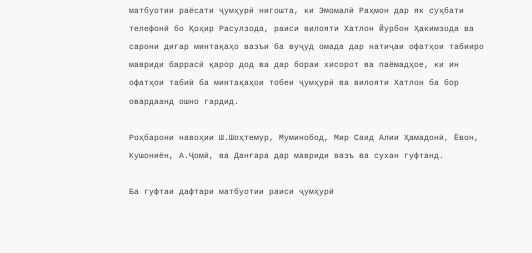матбуотии раёсати ҷумҳурӣ нигошта, ки Эмомалӣ Раҳмон дар як суҳбати телефонӣ бо Қоҳир Расулзода, раиси вилояти Хатлон Йурбон Ҳакимзода ва сарони дигар минтақаҳо вазъи ба вуҷуд омада дар натиҷаи офатҳои табииро мавриди баррасӣ қарор дод ва дар бораи хисорот ва паёмадҳое, ки ин офатҳои табиӣ ба минтақаҳои тобеи ҷумҳурӣ ва вилояти Хатлон ба бор овардаанд ошно гардид.

Роҳбарони навоҳии Ш.Шоҳтемур, Муминобод, Мир Саид Алии Ҳамадонӣ, Ёвон, Кушониён, А.Ҷомӣ, ва Данғара дар мавриди вазъ ва сухан гуфтанд.

Ба гуфтаи дафтари матбуотии раиси ҷумҳурӣ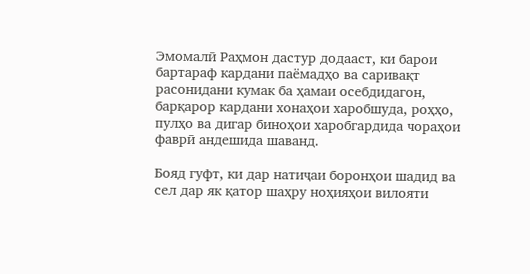Эмомалӣ Раҳмон дастур додааст, ки барои бартараф кардани паёмадҳо ва саривақт расонидани кумак ба ҳамаи осебдидагон, барқарор кардани хонаҳои харобшуда, роҳҳо, пулҳо ва дигар биноҳои харобгардида чораҳои фаврӣ андешида шаванд.

Бояд гуфт, ки дар натиҷаи боронҳои шадид ва сел дар як қатор шаҳру ноҳияҳои вилояти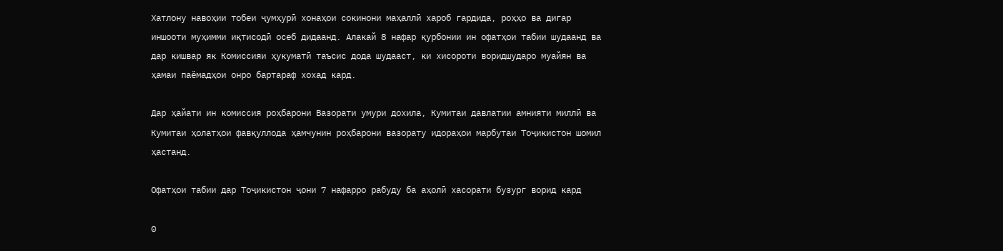Хатлону навоҳии тобеи ҷумҳурӣ хонаҳои сокинони маҳаллӣ хароб гардида, роҳҳо ва дигар иншооти муҳимми иқтисодӣ осеб дидаанд. Алакай 8 нафар қурбонии ин офатҳои табии шудаанд ва дар кишвар як Комиссияи ҳукуматӣ таъсис дода шудааст, ки хисороти воридшударо муайян ва ҳамаи паёмадҳои онро бартараф хохад кард.

Дар ҳайати ин комиссия роҳбарони Вазорати умури дохила, Кумитаи давлатии амнияти миллӣ ва Кумитаи ҳолатҳои фавқуллода ҳамчунин роҳбарони вазорату идораҳои марбутаи Тоҷикистон шомил ҳастанд.

Офатҳои табии дар Тоҷикистон ҷони 7 нафарро рабуду ба аҳолӣ хасорати бузург ворид кард

0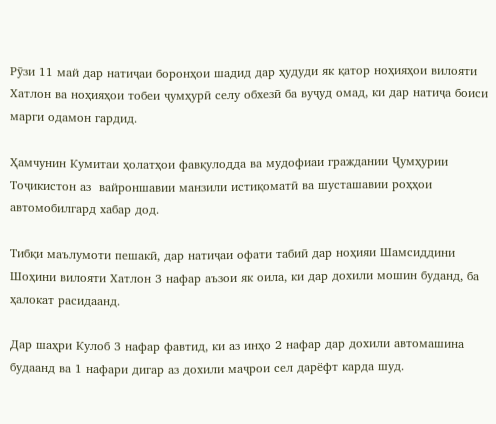Рӯзи 11 май дар натиҷаи боронҳои шадид дар ҳудуди як қатор ноҳияҳои вилояти Хатлон ва ноҳияҳои тобеи ҷумҳурӣ селу обхезӣ ба вуҷуд омад, ки дар натиҷа боиси марги одамон гардид.

Ҳамчунин Кумитаи ҳолатҳои фавқулодда ва мудофиаи граждании Ҷумҳурии Тоҷикистон аз  вайроншавии манзили истиқоматӣ ва шусташавии роҳҳои автомобилгард хабар дод.

Тибқи маълумоти пешакӣ, дар натиҷаи офати табиӣ дар ноҳияи Шамсиддини Шоҳини вилояти Хатлон 3 нафар аъзои як оила, ки дар дохили мошин буданд, ба ҳалокат расидаанд.

Дар шаҳри Кулоб 3 нафар фавтид, ки аз инҳо 2 нафар дар дохили автомашина будаанд ва 1 нафари дигар аз дохили маҷрои сел дарёфт карда шуд.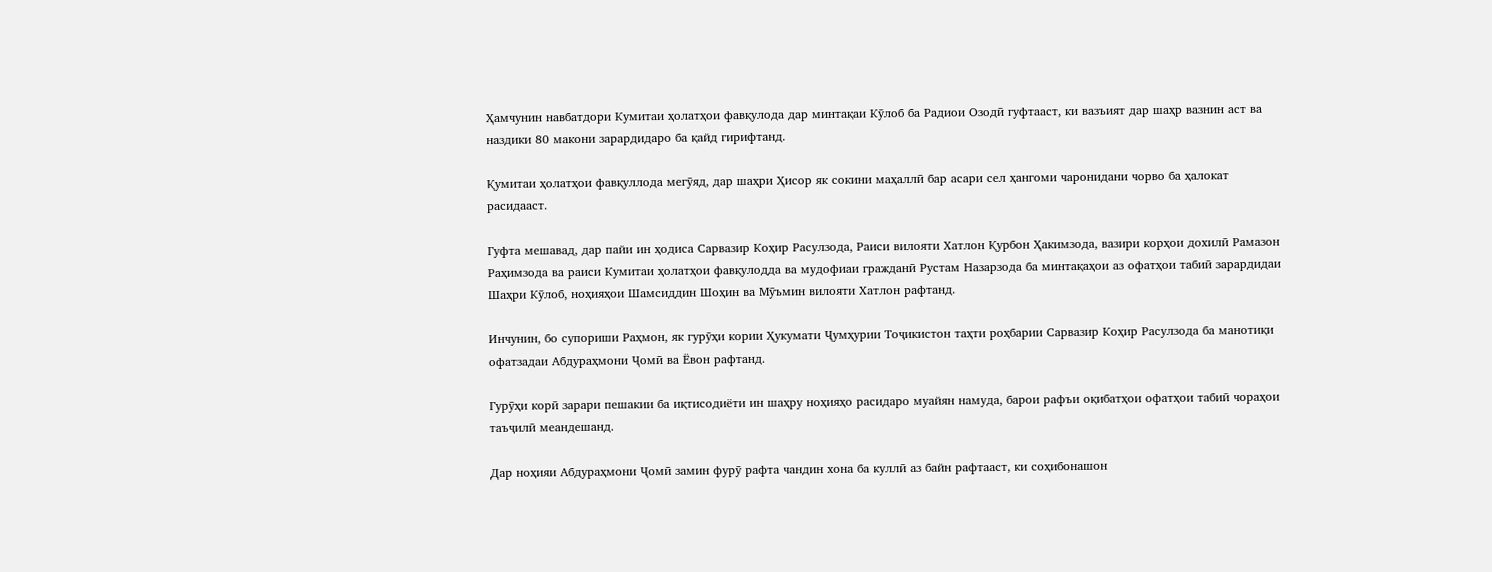Ҳамчунин навбатдори Кумитаи ҳолатҳои фавқулода дар минтақаи Кӯлоб ба Радиои Озодӣ гуфтааст, ки вазъият дар шаҳр вазнин аст ва наздики 80 макони зарардидаро ба қайд гирифтанд.

Қумитаи ҳолатҳои фавқуллода мегӯяд, дар шаҳри Ҳисор як сокини маҳаллӣ бар асари сел ҳангоми чаронидани чорво ба ҳалокат расидааст.

Гуфта мешавад, дар пайи ин ҳодиса Сарвазир Коҳир Расулзода, Раиси вилояти Хатлон Қурбон Ҳакимзода, вазири корҳои дохилӣ Рамазон Раҳимзода ва раиси Кумитаи ҳолатҳои фавқулодда ва мудофиаи гражданӣ Рустам Назарзода ба минтақаҳои аз офатҳои табиӣ зарардидаи Шаҳри Кӯлоб, ноҳияҳои Шамсиддин Шоҳин ва Мӯъмин вилояти Хатлон рафтанд.

Инчунин, бо супориши Раҳмон, як гурӯҳи кории Ҳукумати Ҷумҳурии Тоҷикистон таҳти роҳбарии Сарвазир Коҳир Расулзода ба манотиқи офатзадаи Абдураҳмони Ҷомӣ ва Ёвон рафтанд.

Гурӯҳи корӣ зарари пешакии ба иқтисодиёти ин шаҳру ноҳияҳо расидаро муайян намуда, барои рафъи оқибатҳои офатҳои табиӣ чораҳои таъҷилӣ меандешанд.

Дар ноҳияи Абдураҳмони Ҷомӣ замин фурӯ рафта чандин хона ба куллӣ аз байн рафтааст, ки соҳибонашон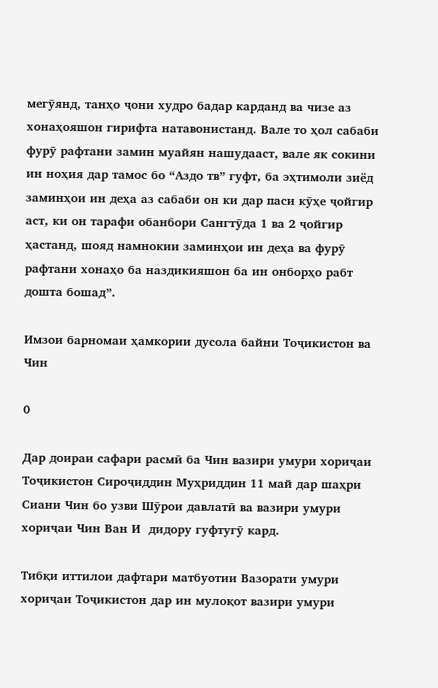мегӯянд, танҳо ҷони худро бадар карданд ва чизе аз хонаҳояшон гирифта натавонистанд. Вале то ҳол сабаби фурӯ рафтани замин муайян нашудааст, вале як сокини ин ноҳия дар тамос бо “Аздо тв” гуфт, ба эҳтимоли зиёд заминҳои ин деҳа аз сабаби он ки дар паси кӯҳе ҷойгир аст, ки он тарафи обанбори Сангтӯда 1 ва 2 ҷойгир ҳастанд, шояд намнокии заминҳои ин деҳа ва фурӯ рафтани хонаҳо ба наздикияшон ба ин онборҳо рабт дошта бошад”.

Имзои барномаи ҳамкории дусола байни Тоҷикистон ва Чин

0

Дар доираи сафари расмӣ ба Чин вазири умури хориҷаи Тоҷикистон Сироҷиддин Муҳриддин 11 май дар шаҳри Сиани Чин бо узви Шӯрои давлатӣ ва вазири умури хориҷаи Чин Ван И  дидору гуфтугӯ кард.

Тибқи иттилои дафтари матбуотии Вазорати умури хориҷаи Тоҷикистон дар ин мулоқот вазири умури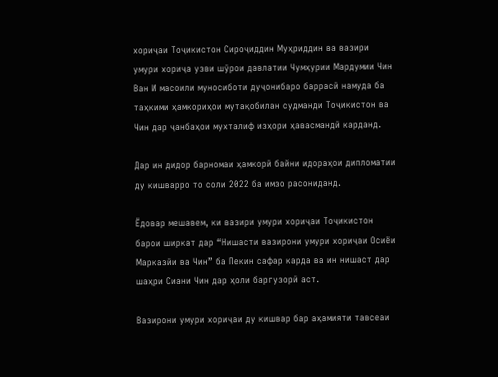хориҷаи Тоҷикистон Сироҷиддин Муҳриддин ва вазири умури хориҷа узви шӯрои давлатии Чумҳурии Мардумии Чин Ван И масоили муносиботи дуҷонибаро баррасӣ намуда ба таҳкими ҳамкориҳои мутақобилан судманди Тоҷикистон ва Чин дар ҷанбаҳои мухталиф изҳори ҳавасмандӣ карданд.

Дар ин дидор барномаи ҳамкорӣ байни идораҳои дипломатии ду кишварро то соли 2022 ба имзо расониданд.

Ёдовар мешавем, ки вазири умури хориҷаи Тоҷикистон барои ширкат дар “Нишасти вазирони умури хориҷаи Осиёи Марказӣи ва Чин” ба Пекин сафар карда ва ин нишаст дар шаҳри Сиани Чин дар ҳоли баргузорӣ аст.

Вазирони умури хориҷаи ду кишвар бар аҳамияти тавсеаи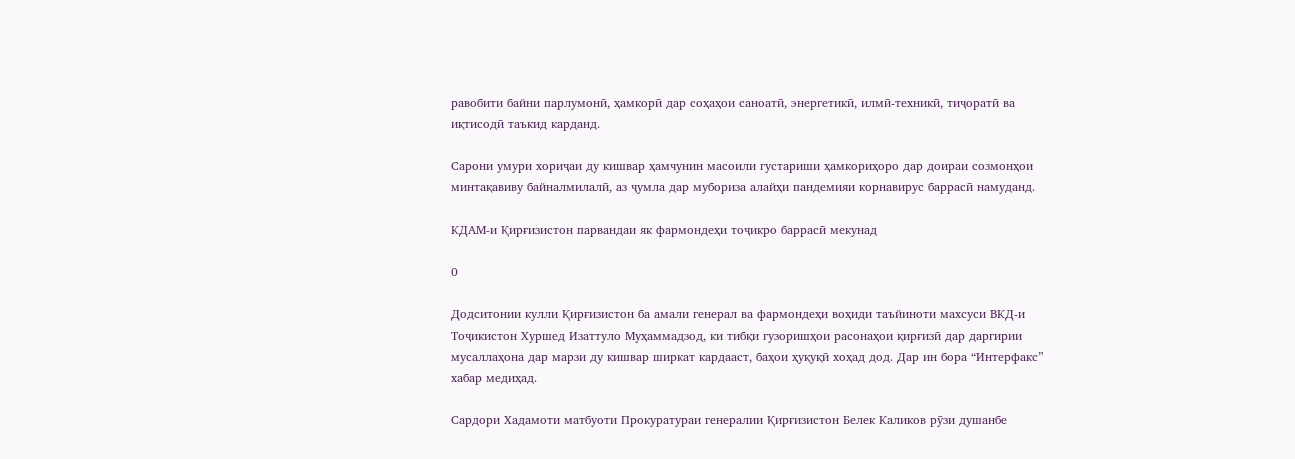равобити байни парлумонӣ, ҳамкорӣ дар соҳаҳои саноатӣ, энергетикӣ, илмӣ-техникӣ, тиҷоратӣ ва иқтисодӣ таъкид карданд.

Сарони умури хориҷаи ду кишвар ҳамчунин масоили густариши ҳамкориҳоро дар доираи созмонҳои минтақавиву байналмилалӣ, аз ҷумла дар мубориза алайҳи пандемияи корнавирус баррасӣ намуданд.

КДАМ-и Қирғизистон парвандаи як фармондеҳи тоҷикро баррасӣ мекунад

0

Додситонии кулли Қирғизистон ба амали генерал ва фармондеҳи воҳиди таъйиноти махсуси ВКД-и Тоҷикистон Хуршед Изаттуло Муҳаммадзод, ки тибқи гузоришҳои расонаҳои қирғизӣ дар даргирии мусаллаҳона дар марзи ду кишвар ширкат кардааст, баҳои ҳуқуқӣ хоҳад дод. Дар ин бора “Интерфакс” хабар медиҳад.

Сардори Хадамоти матбуоти Прокуратураи генералии Қирғизистон Белек Каликов рӯзи душанбе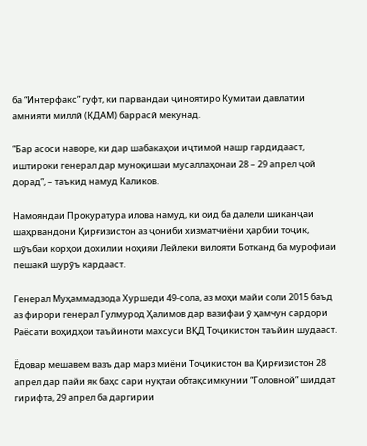ба “Интерфакс” гуфт, ки парвандаи ҷиноятиро Кумитаи давлатии амнияти миллӣ (КДАМ) баррасӣ мекунад.

“Бар асоси наворе, ки дар шабакаҳои иҷтимоӣ нашр гардидааст, иштироки генерал дар муноқишаи мусаллаҳонаи 28 – 29 апрел ҷой дорад”, – таъкид намуд Каликов.

Намояндаи Прокуратура илова намуд, ки оид ба далели шиканҷаи шаҳрвандони Қирғизистон аз ҷониби хизматчиёни ҳарбии тоҷик, шӯъбаи корҳои дохилии ноҳияи Лейлеки вилояти Ботканд ба мурофиаи пешакӣ шурӯъ кардааст.

Генерал Муҳаммадзода Хуршеди 49-сола, аз моҳи майи соли 2015 баъд аз фирори генерал Гулмурод Ҳалимов дар вазифаи ӯ ҳамчун сардори Раёсати воҳидҳои таъйиноти махсуси ВҚД Тоҷикистон таъйин шудааст.

Ёдовар мешавем вазъ дар марз миёни Тоҷикистон ва Қирғизистон 28 апрел дар пайи як баҳс сари нуқтаи обтақсимкунии “Головной” шиддат гирифта, 29 апрел ба даргирии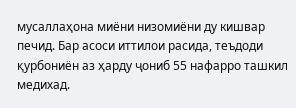мусаллаҳона миёни низомиёни ду кишвар печид. Бар асоси иттилои расида, теъдоди қурбониён аз ҳарду ҷониб 55 нафарро ташкил медихад.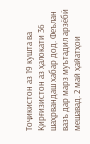Тоҷикистон аз 19 кушта ва Қирғизистон аз ҳалокати 36 шаҳрвандаш хабар дод. Феълан вазъ дар марз муътадил арзёбӣ мешавад. 2 май ҳайатҳои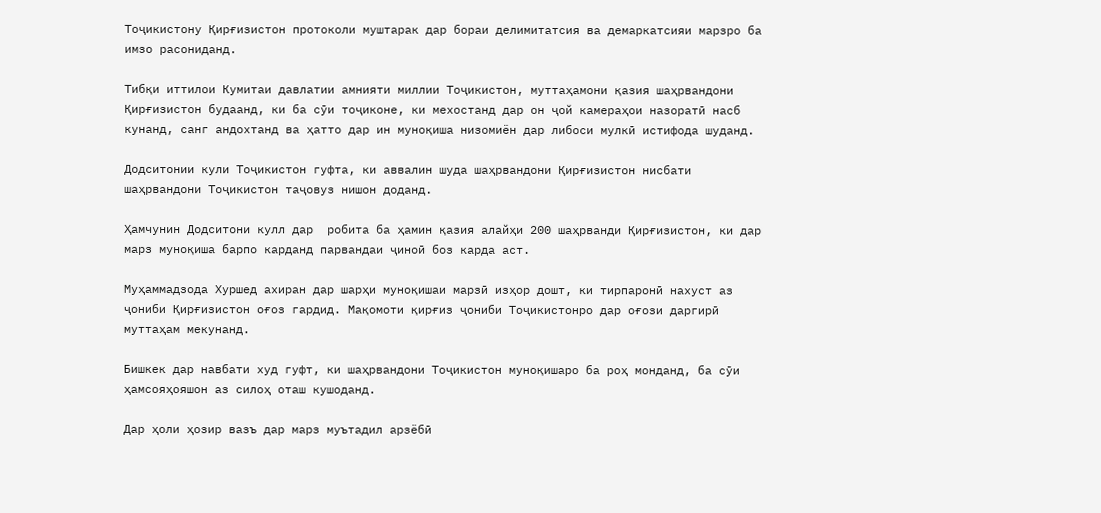Тоҷикистону Қирғизистон протоколи муштарак дар бораи делимитатсия ва демаркатсияи марзро ба имзо расониданд.

Тибқи иттилои Кумитаи давлатии амнияти миллии Тоҷикистон, муттаҳамони қазия шаҳрвандони Қирғизистон будаанд, ки ба сӯи тоҷиконе, ки мехостанд дар он ҷой камераҳои назоратӣ насб кунанд, санг андохтанд ва ҳатто дар ин муноқиша низомиён дар либоси мулкӣ истифода шуданд.

Додситонии кули Тоҷикистон гуфта, ки аввалин шуда шаҳрвандони Қирғизистон нисбати шаҳрвандони Тоҷикистон таҷовуз нишон доданд.

Ҳамчунин Додситони кулл дар  робита ба ҳамин қазия алайҳи 200 шаҳрванди Қирғизистон, ки дар марз муноқиша барпо карданд парвандаи ҷиноӣ боз карда аст.

Муҳаммадзода Хуршед ахиран дар шарҳи муноқишаи марзӣ изҳор дошт, ки тирпаронӣ нахуст аз ҷониби Қирғизистон оғоз гардид. Мақомоти қирғиз ҷониби Тоҷикистонро дар оғози даргирӣ муттаҳам мекунанд.

Бишкек дар навбати худ гуфт, ки шаҳрвандони Тоҷикистон муноқишаро ба роҳ монданд, ба сӯи ҳамсояҳояшон аз силоҳ оташ кушоданд.

Дар ҳоли ҳозир вазъ дар марз муътадил арзёбӣ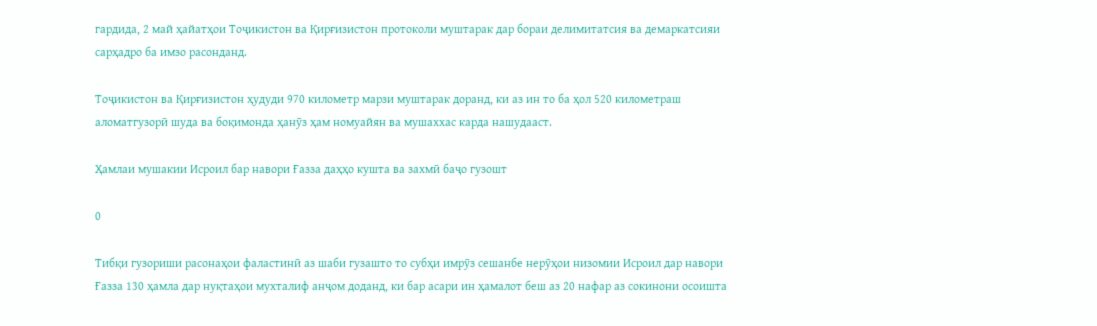гардида, 2 май ҳайатҳои Тоҷикистон ва Қирғизистон протоколи муштарак дар бораи делимитатсия ва демаркатсияи сарҳадро ба имзо расонданд.

Тоҷикистон ва Қирғизистон ҳудуди 970 километр марзи муштарак доранд, ки аз ин то ба ҳол 520 километраш аломатгузорӣ шуда ва боқимонда ҳанӯз ҳам номуайян ва мушаххас карда нашудааст.

Ҳамлаи мушакии Исроил бар навори Ғазза даҳҳо кушта ва захмӣ баҷо гузошт

0

Тибқи гузориши расонаҳои фаластинӣ аз шаби гузашто то субҳи имрӯз сешанбе нерӯҳои низомии Исроил дар навори Ғазза 130 ҳамла дар нуқтаҳои мухталиф анҷом доданд, ки бар асари ин ҳамалот беш аз 20 нафар аз сокинони осоишта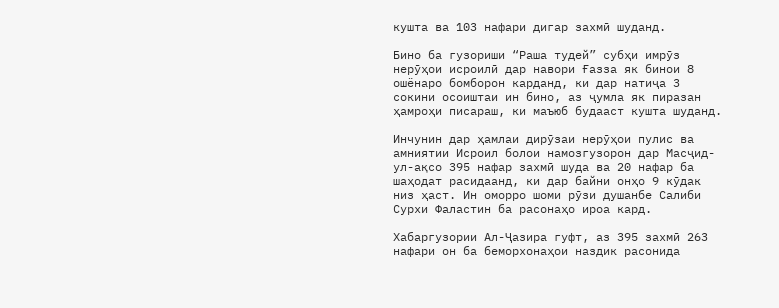кушта ва 103 нафари дигар захмӣ шуданд.

Бино ба гузориши “Раша тудей” субҳи имрӯз нерӯҳои исроилӣ дар навори Ғазза як бинои 8 ошёнаро бомборон карданд, ки дар натиҷа 3 сокини осоиштаи ин бино, аз ҷумла як пиразан ҳамроҳи писараш, ки маъюб будааст кушта шуданд.

Инчунин дар ҳамлаи дирӯзаи нерӯҳои пулис ва амниятии Исроил болои намозгузорон дар Масҷид-ул-ақсо 395 нафар захмӣ шуда ва 20 нафар ба шаҳодат расидаанд, ки дар байни онҳо 9 кӯдак низ ҳаст. Ин оморро шоми рӯзи душанбе Салиби Сурхи Фаластин ба расонаҳо ироа кард.

Хабаргузории Ал-Ҷазира гуфт, аз 395 захмӣ 263 нафари он ба беморхонаҳои наздик расонида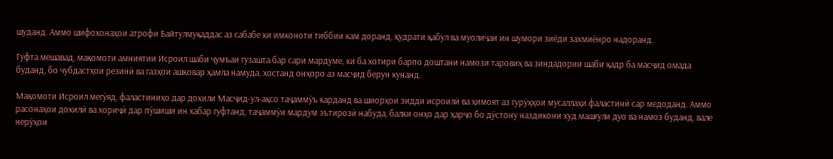шуданд. Аммо шифохонаҳои атрофи Байтулмуқаддас аз сабабе ки имконоти тиббии кам доранд, қудрати қабул ва муолиҷаи ин шумори зиёди захмиёнро надоранд.

Гуфта мешавад, мақомоти амниятии Исроил шаби ҷумъаи гузашта бар сари мардуме, ки ба хотири барпо доштани намози таровиҳ ва зиндадории шаби қадр ба масҷид омада буданд, бо чубдастҳои резинӣ ва газҳои ашковар ҳамла намуда, хостанд онҳоро аз масҷид берун кунанд.

Мақомоти Исроил мегӯяд, фаластиниҳо дар дохили Масҷид-ул-ақсо таҷаммӯъ карданд ва шиорҳои зидди исроилӣ ва ҳимоят аз гурӯҳҳои мусаллаҳи фаластинӣ сар медоданд. Аммо расонаҳои дохилӣ ва хориҷӣ дар пӯшиши ин хабар гуфтанд, таҷаммӯи мардум эътирозӣ набуда, балки онҳо дар ҳарҷо бо дӯстону наздикони худ машғули дуо ва намоз буданд, вале нерӯҳои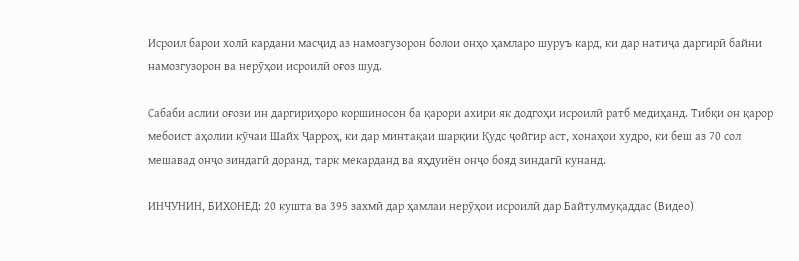Исроил барои холӣ кардани масҷид аз намозгузорон болои онҳо ҳамларо шуруъ кард, ки дар натиҷа даргирӣ байни намозгузорон ва нерӯҳои исроилӣ оғоз шуд.

Сабаби аслии оғози ин даргириҳоро коршиносон ба қарори ахири як додгоҳи исроилӣ ратб медиҳанд. Тибқи он қарор мебоист аҳолии кӯчаи Шайх Ҷарроҳ, ки дар минтақаи шарқии Қудс ҷойгир аст, хонаҳои худро, ки беш аз 70 сол мешавад онҷо зиндагӣ доранд, тарк мекарданд ва яҳдуиён онҷо бояд зиндагӣ кунанд.

ИНЧУНИН, БИХОНЕД: 20 кушта ва 395 захмӣ дар ҳамлаи нерӯҳои исроилӣ дар Байтулмуқаддас (Видео)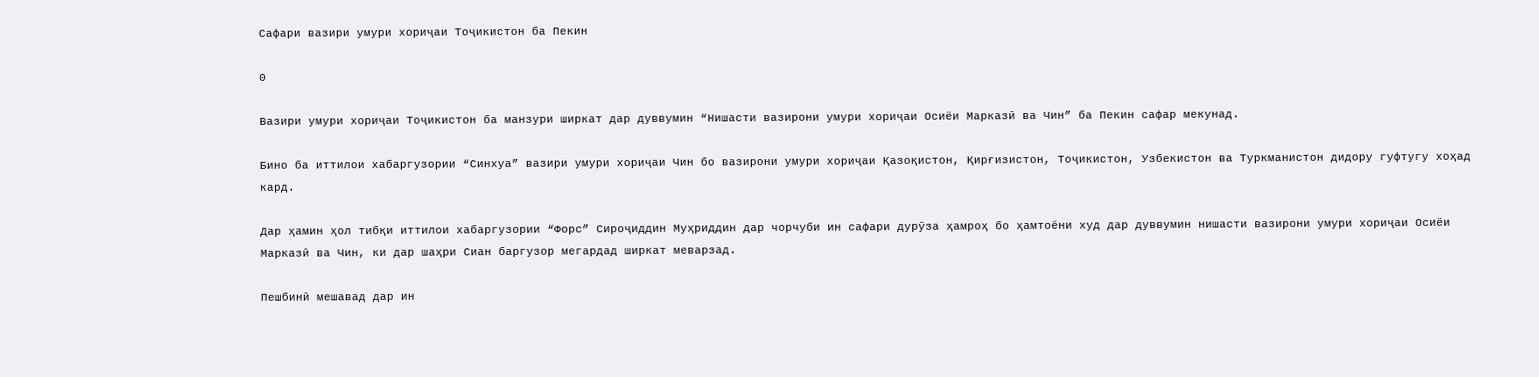Сафари вазири умури хориҷаи Тоҷикистон ба Пекин

0

Вазири умури хориҷаи Тоҷикистон ба манзури ширкат дар дуввумин “Нишасти вазирони умури хориҷаи Осиёи Марказӣ ва Чин” ба Пекин сафар мекунад.

Бино ба иттилои хабаргузории “Синхуа” вазири умури хориҷаи Чин бо вазирони умури хориҷаи Қазоқистон, Қирғизистон, Тоҷикистон, Узбекистон ва Туркманистон дидору гуфтугу хоҳад кард.

Дар ҳамин ҳол тибқи иттилои хабаргузории “Форс” Сироҷиддин Муҳриддин дар чорчуби ин сафари дурӯза ҳамроҳ бо ҳамтоёни худ дар дуввумин нишасти вазирони умури хориҷаи Осиёи Марказӣ ва Чин, ки дар шаҳри Сиан баргузор мегардад ширкат меварзад.

Пешбинӣ мешавад дар ин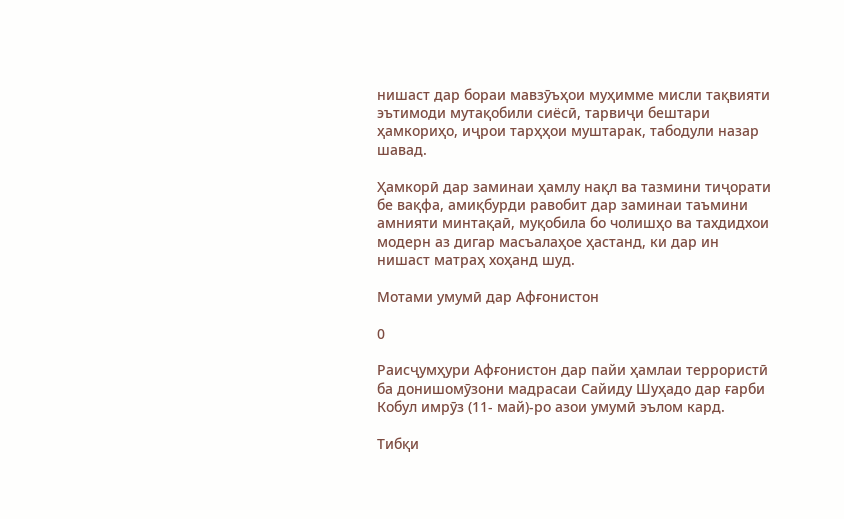нишаст дар бораи мавзӯъҳои муҳимме мисли тақвияти эътимоди мутақобили сиёсӣ, тарвиҷи бештари ҳамкориҳо, иҷрои тарҳҳои муштарак, табодули назар шавад.

Ҳамкорӣ дар заминаи ҳамлу нақл ва тазмини тиҷорати бе вақфа, амиқбурди равобит дар заминаи таъмини амнияти минтақаӣ, муқобила бо чолишҳо ва тахдидхои модерн аз дигар масъалаҳое ҳастанд, ки дар ин нишаст матраҳ хоҳанд шуд.

Мотами умумӣ дар Афғонистон

0

Раисҷумҳури Афғонистон дар пайи ҳамлаи террористӣ ба донишомӯзони мадрасаи Сайиду Шуҳадо дар ғарби Кобул имрӯз (11- май)-ро азои умумӣ эълом кард.

Тибқи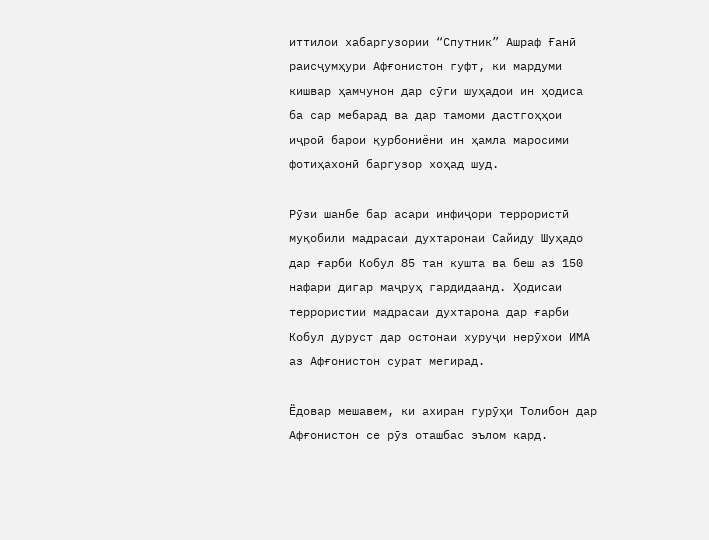иттилои хабаргузории “Спутник” Ашраф Ғанӣ раисҷумҳури Афғонистон гуфт, ки мардуми кишвар ҳамчунон дар сӯги шуҳадои ин ҳодиса ба сар мебарад ва дар тамоми дастгоҳҳои иҷроӣ барои қурбониёни ин ҳамла маросими фотиҳахонӣ баргузор хоҳад шуд.

Рӯзи шанбе бар асари инфиҷори террористӣ муқобили мадрасаи духтаронаи Сайиду Шуҳадо дар ғарби Кобул 85 тан кушта ва беш аз 150 нафари дигар маҷруҳ гардидаанд. Ҳодисаи террористии мадрасаи духтарона дар ғарби Кобул дуруст дар остонаи хуруҷи нерӯхои ИМА аз Афғонистон сурат мегирад.

Ёдовар мешавем, ки ахиран гурӯҳи Толибон дар Афғонистон се рӯз оташбас эълом кард.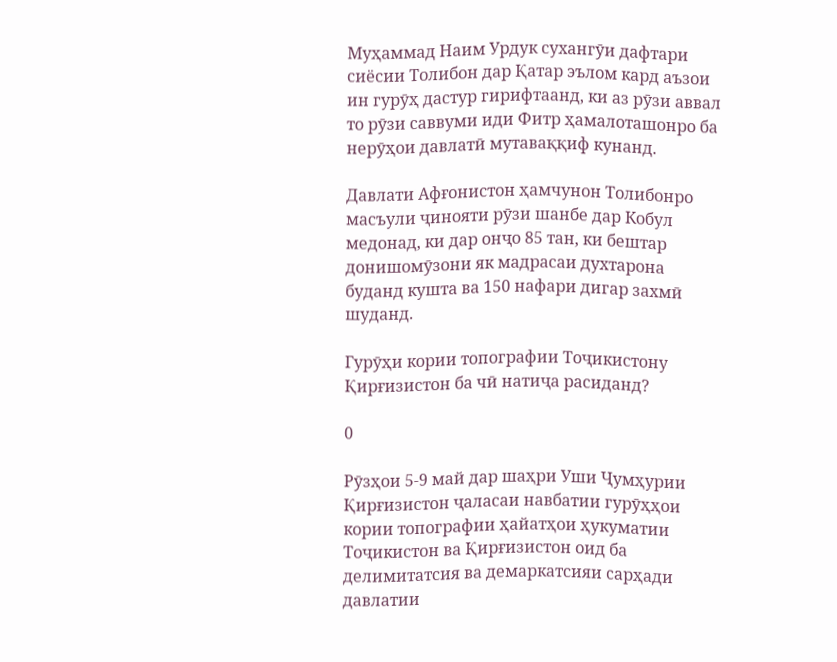Муҳаммад Наим Урдук сухангӯи дафтари сиёсии Толибон дар Қатар эълом кард аъзои ин гурӯҳ дастур гирифтаанд, ки аз рӯзи аввал то рӯзи саввуми иди Фитр ҳамалоташонро ба нерӯҳои давлатӣ мутаваққиф кунанд.

Давлати Афғонистон ҳамчунон Толибонро масъули ҷинояти рӯзи шанбе дар Кобул медонад, ки дар онҷо 85 тан, ки бештар донишомӯзони як мадрасаи духтарона буданд кушта ва 150 нафари дигар захмӣ шуданд.

Гурӯҳи кории топографии Тоҷикистону Қирғизистон ба чӣ натиҷа расиданд?

0

Рӯзҳои 5-9 май дар шаҳри Уши Ҷумҳурии Қирғизистон ҷаласаи навбатии гурӯҳҳои кории топографии ҳайатҳои ҳукуматии Тоҷикистон ва Қирғизистон оид ба делимитатсия ва демаркатсияи cарҳади давлатии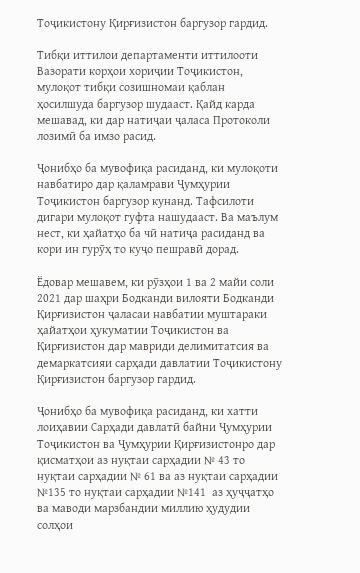Тоҷикистону Қирғизистон баргузор гардид.

Тибқи иттилои департаменти иттилооти Вазорати корҳои хориҷии Тоҷикистон, мулоқот тибқи созишномаи қаблан ҳосилшуда баргузор шудааст. Қайд карда мешавад, ки дар натиҷаи ҷаласа Протоколи лозимӣ ба имзо расид.

Ҷонибҳо ба мувофиқа расиданд, ки мулоқоти навбатиро дар қаламрави Ҷумҳурии Тоҷикистон баргузор кунанд. Тафсилоти дигари мулоқот гуфта нашудааст. Ва маълум нест, ки ҳайатҳо ба чӣ натиҷа расиданд ва кори ин гурӯҳ то куҷо пешравӣ дорад.

Ёдовар мешавем, ки рӯзҳои 1 ва 2 майи соли 2021 дар шаҳри Бодканди вилояти Бодканди Қирғизистон ҷаласаи навбатии муштараки ҳайатҳои ҳукуматии Тоҷикистон ва Қирғизистон дар мавриди делимитатсия ва демаркатсияи сарҳади давлатии Тоҷикистону Қирғизистон баргузор гардид.

Ҷонибҳо ба мувофиқа расиданд, ки хатти лоиҳавии Сарҳади давлатӣ байни Ҷумҳурии Тоҷикистон ва Ҷумҳурии Қирғизистонро дар қисматҳои аз нуқтаи сарҳадии № 43 то нуқтаи сарҳадии № 61 ва аз нуқтаи сарҳадии №135 то нуқтаи сарҳадии №141  аз ҳуҷҷатҳо ва маводи марзбандии миллию ҳудудии солҳои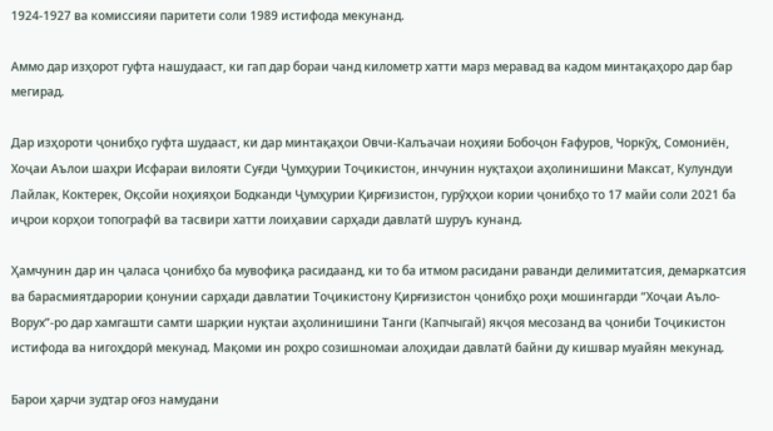1924-1927 ва комиссияи паритети соли 1989 истифода мекунанд.

Аммо дар изҳорот гуфта нашудааст, ки гап дар бораи чанд километр хатти марз меравад ва кадом минтақаҳоро дар бар мегирад.

Дар изҳороти ҷонибҳо гуфта шудааст, ки дар минтақаҳои Овчи-Калъачаи ноҳияи Бобоҷон Ғафуров, Чоркӯҳ, Сомониён, Хоҷаи Аълои шаҳри Исфараи вилояти Суғди Ҷумҳурии Тоҷикистон, инчунин нуқтаҳои аҳолинишини Максат, Кулундуи Лайлак, Коктерек, Оқсойи ноҳияҳои Бодканди Ҷумҳурии Қирғизистон, гурӯҳҳои кории ҷонибҳо то 17 майи соли 2021 ба иҷрои корҳои топографӣ ва тасвири хатти лоиҳавии сарҳади давлатӣ шуруъ кунанд.

Ҳамчунин дар ин ҷаласа ҷонибҳо ба мувофиқа расидаанд, ки то ба итмом расидани раванди делимитатсия, демаркатсия ва барасмиятдарории қонунии сарҳади давлатии Тоҷикистону Қирғизистон ҷонибҳо роҳи мошингарди “Хоҷаи Аъло-Ворух”-ро дар хамгашти самти шарқии нуқтаи аҳолинишини Танги (Капчыгай) якҷоя месозанд ва ҷониби Тоҷикистон истифода ва нигоҳдорӣ мекунад. Мақоми ин роҳро созишномаи алоҳидаи давлатӣ байни ду кишвар муайян мекунад.

Барои ҳарчи зудтар оғоз намудани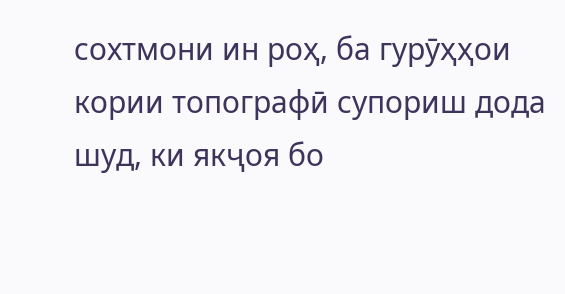сохтмони ин роҳ, ба гурӯҳҳои кории топографӣ супориш дода шуд, ки якҷоя бо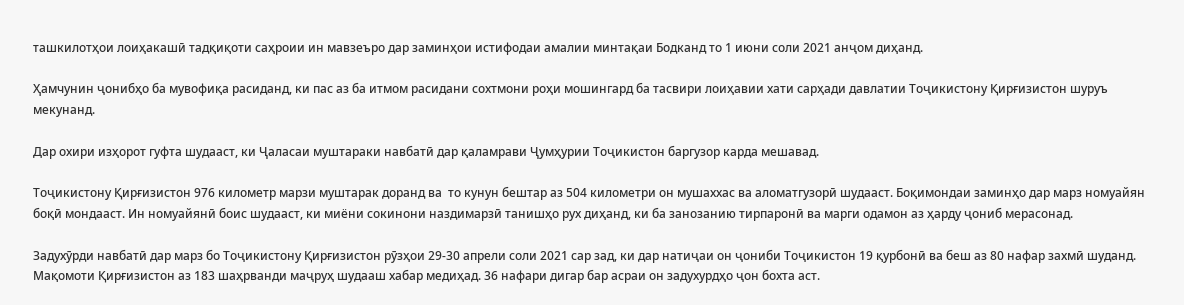ташкилотҳои лоиҳакашӣ тадқиқоти саҳроии ин мавзеъро дар заминҳои истифодаи амалии минтақаи Бодканд то 1 июни соли 2021 анҷом диҳанд.

Ҳамчунин ҷонибҳо ба мувофиқа расиданд, ки пас аз ба итмом расидани сохтмони роҳи мошингард ба тасвири лоиҳавии хати сарҳади давлатии Тоҷикистону Қирғизистон шуруъ мекунанд.

Дар охири изҳорот гуфта шудааст, ки Ҷаласаи муштараки навбатӣ дар қаламрави Ҷумҳурии Тоҷикистон баргузор карда мешавад.

Тоҷикистону Қирғизистон 976 километр марзи муштарак доранд ва  то кунун бештар аз 504 километри он мушаххас ва аломатгузорӣ шудааст. Боқимондаи заминҳо дар марз номуайян боқӣ мондааст. Ин номуайянӣ боис шудааст, ки миёни сокинони наздимарзӣ танишҳо рух диҳанд, ки ба занозанию тирпаронӣ ва марги одамон аз ҳарду ҷониб мерасонад.

Задухӯрди навбатӣ дар марз бо Тоҷикистону Қирғизистон рӯзҳои 29-30 апрели соли 2021 сар зад, ки дар натиҷаи он ҷониби Тоҷикистон 19 қурбонӣ ва беш аз 80 нафар захмӣ шуданд. Мақомоти Қирғизистон аз 183 шаҳрванди маҷруҳ шудааш хабар медиҳад. 36 нафари дигар бар асраи он задухурдҳо ҷон бохта аст.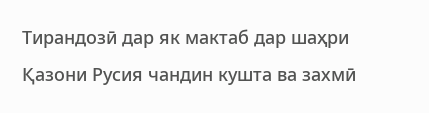Тирандозӣ дар як мактаб дар шаҳри Қазони Русия чандин кушта ва захмӣ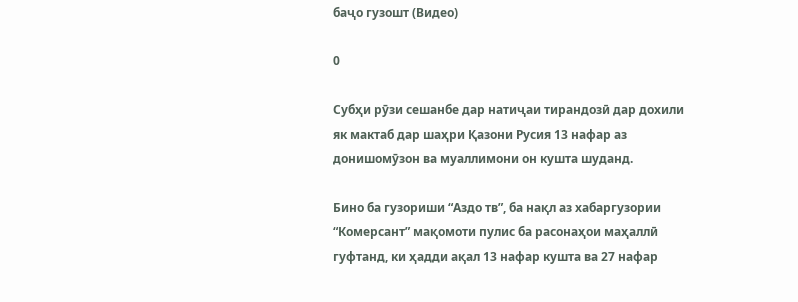баҷо гузошт (Видео)

0

Субҳи рӯзи сешанбе дар натиҷаи тирандозӣ дар дохили як мактаб дар шаҳри Қазони Русия 13 нафар аз донишомӯзон ва муаллимони он кушта шуданд.

Бино ба гузориши “Аздо тв”, ба нақл аз хабаргузории “Комерсант” мақомоти пулис ба расонаҳои маҳаллӣ гуфтанд, ки ҳадди ақал 13 нафар кушта ва 27 нафар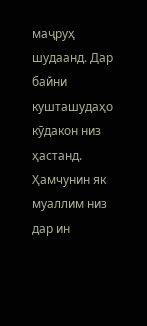маҷруҳ шудаанд. Дар байни кушташудаҳо кӯдакон низ ҳастанд. Ҳамчунин як муаллим низ дар ин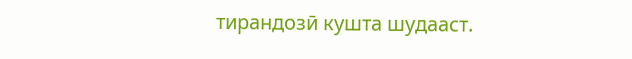тирандозӣ кушта шудааст.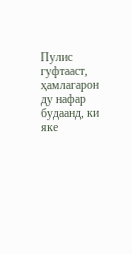Пулис гуфтааст, ҳамлагарон ду нафар будаанд, ки яке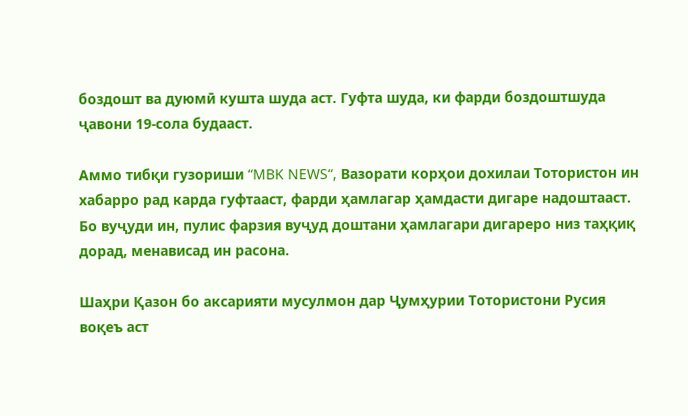боздошт ва дуюмӣ кушта шуда аст. Гуфта шуда, ки фарди боздоштшуда ҷавони 19-сола будааст.

Аммо тибқи гузориши “MBK NEWS“, Вазорати корҳои дохилаи Тотористон ин хабарро рад карда гуфтааст, фарди ҳамлагар ҳамдасти дигаре надоштааст. Бо вуҷуди ин, пулис фарзия вуҷуд доштани ҳамлагари дигареро низ таҳқиқ дорад, менависад ин расона.

Шаҳри Қазон бо аксарияти мусулмон дар Ҷумҳурии Тотористони Русия воқеъ аст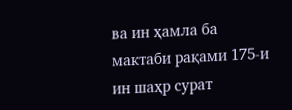ва ин ҳамла ба мактаби рақами 175-и ин шаҳр сурат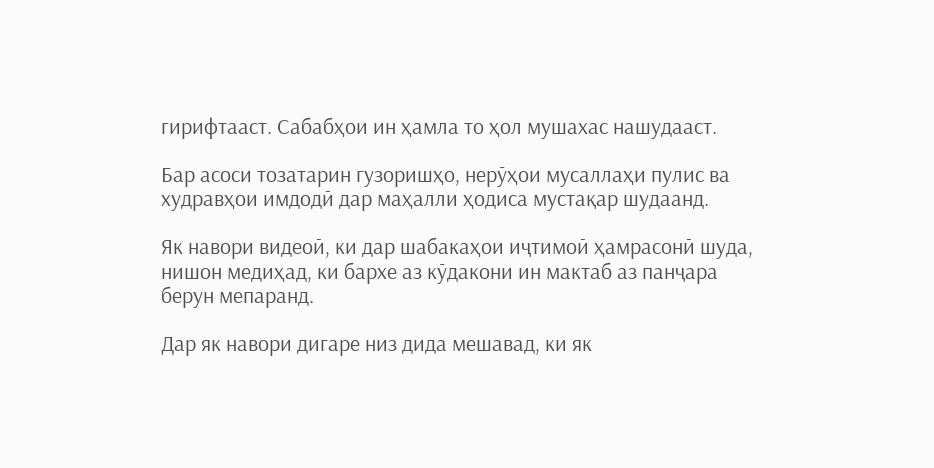гирифтааст. Сабабҳои ин ҳамла то ҳол мушахас нашудааст.

Бар асоси тозатарин гузоришҳо, нерӯҳои мусаллаҳи пулис ва худравҳои имдодӣ дар маҳалли ҳодиса мустақар шудаанд.

Як навори видеоӣ, ки дар шабакаҳои иҷтимоӣ ҳамрасонӣ шуда, нишон медиҳад, ки бархе аз кӯдакони ин мактаб аз панҷара берун мепаранд.

Дар як навори дигаре низ дида мешавад, ки як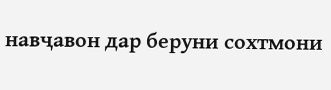навҷавон дар беруни сохтмони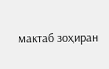мактаб зоҳиран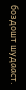боздошт шудааст.